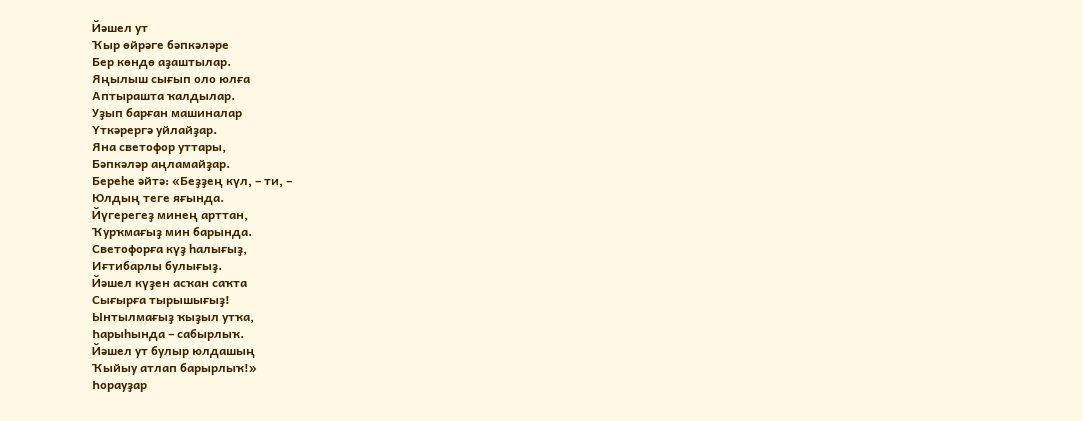Йәшел ут
Ҡыр өйрәге бәпкәләре
Бер көндө аҙаштылар.
Яңылыш сығып оло юлға
Аптырашта ҡалдылар.
Уҙып барған машиналар
Үткәрергә уйлайҙар.
Яна светофор уттары,
Бәпкәләр аңламайҙар.
Береһе әйтә: «Беҙҙең күл, – ти, –
Юлдың теге яғында.
Йүгерегеҙ минең арттан,
Ҡурҡмағыҙ мин барында.
Светофорға күҙ һалығыҙ,
Иғтибарлы булығыҙ.
Йәшел күҙен асҡан саҡта
Сығырға тырышығыҙ!
Ынтылмағыҙ ҡыҙыл утҡа,
Һарыһында – сабырлыҡ.
Йәшел ут булыр юлдашың
Ҡыйыу атлап барырлыҡ!»
Һорауҙар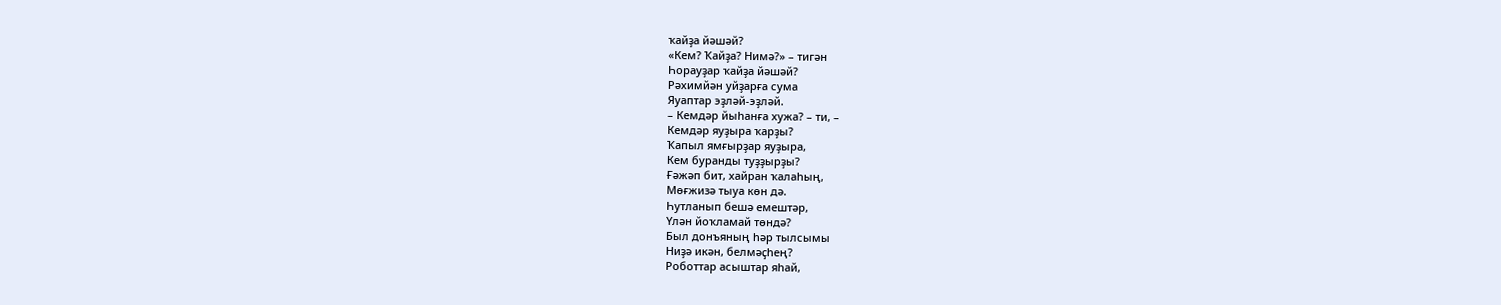ҡайҙа йәшәй?
«Кем? Ҡайҙа? Нимә?» – тигән
Һорауҙар ҡайҙа йәшәй?
Рәхимйән уйҙарға сума
Яуаптар эҙләй-эҙләй.
– Кемдәр йыһанға хужа? – ти, –
Кемдәр яуҙыра ҡарҙы?
Ҡапыл ямғырҙар яуҙыра,
Кем буранды туҙҙырҙы?
Ғәжәп бит, хайран ҡалаһың,
Мөғжизә тыуа көн дә.
Һутланып бешә емештәр,
Үлән йоҡламай төндә?
Был донъяның һәр тылсымы
Ниҙә икән, белмәҫһең?
Роботтар асыштар яһай,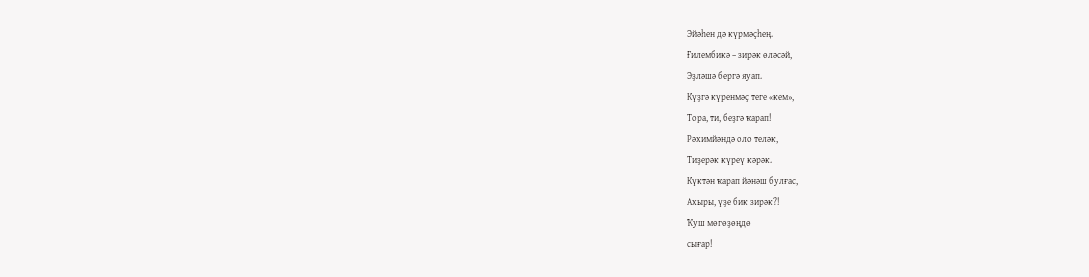Эйәһен дә күрмәҫһең.
Ғилембикә – зирәк өләсәй,
Эҙләшә бергә яуап.
Күҙгә күренмәҫ теге «кем»,
Тора, ти, беҙгә ҡарап!
Рәхимйәндә оло теләк,
Тиҙерәк күреү кәрәк.
Күктән ҡарап йәнәш булғас,
Ахыры, үҙе бик зирәк?!
Ҡуш мөгөҙөңдө
сығар!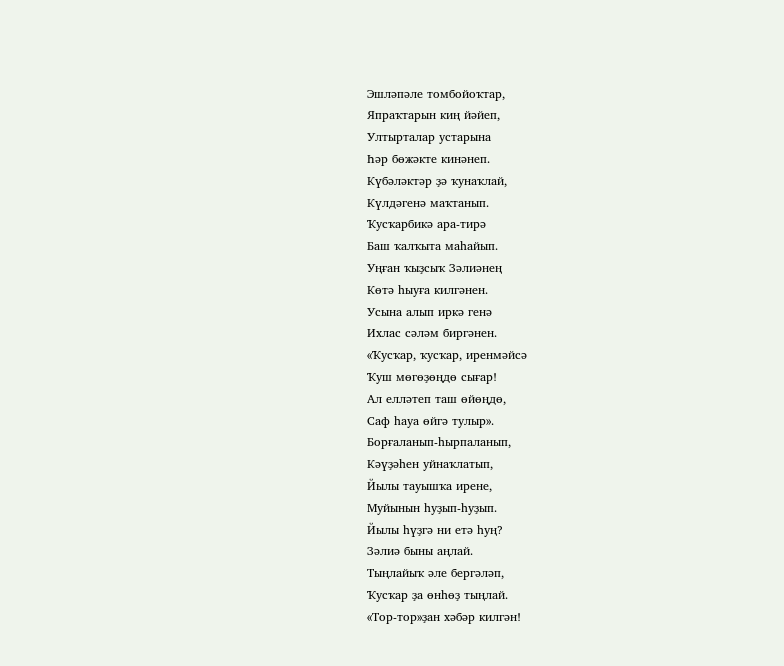Эшләпәле томбойоҡтар,
Япраҡтарын киң йәйеп,
Ултырталар устарына
Һәр бөжәкте кинәнеп.
Күбәләктәр ҙә ҡунаҡлай,
Күлдәгенә маҡтанып.
Ҡусҡарбикә ара-тирә
Баш ҡалҡыта маһайып.
Уңған ҡыҙсыҡ Зәлиәнең
Көтә һыуға килгәнен.
Усына алып иркә генә
Ихлас сәләм биргәнен.
«Ҡусҡар, ҡусҡар, иренмәйсә
Ҡуш мөгөҙөңдө сығар!
Ал елләтеп таш өйөңдө,
Саф һауа өйгә тулыр».
Борғаланып-һырпаланып,
Кәүҙәһен уйнаҡлатып,
Йылы тауышҡа ирене,
Муйынын һуҙып-һуҙып.
Йылы һүҙгә ни етә һуң?
Зәлиә быны аңлай.
Тыңлайыҡ әле бергәләп,
Ҡусҡар ҙа өнһөҙ тыңлай.
«Тор-тор»ҙан хәбәр килгән!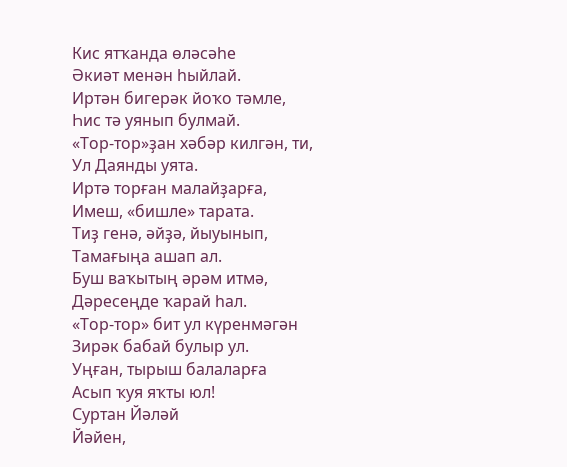Кис ятҡанда өләсәһе
Әкиәт менән һыйлай.
Иртән бигерәк йоҡо тәмле,
Һис тә уянып булмай.
«Тор-тор»ҙан хәбәр килгән, ти,
Ул Даянды уята.
Иртә торған малайҙарға,
Имеш, «бишле» тарата.
Тиҙ генә, әйҙә, йыуынып,
Тамағыңа ашап ал.
Буш ваҡытың әрәм итмә,
Дәресеңде ҡарай һал.
«Тор-тор» бит ул күренмәгән
Зирәк бабай булыр ул.
Уңған, тырыш балаларға
Асып ҡуя яҡты юл!
Суртан Йәләй
Йәйен,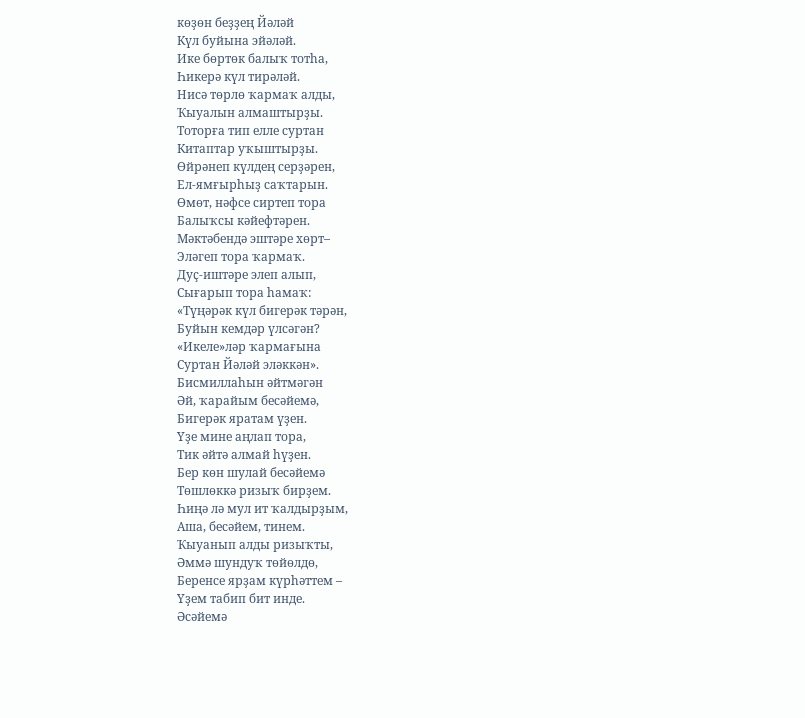көҙөн беҙҙең Йәләй
Күл буйына эйәләй.
Ике бөртөк балыҡ тотһа,
Һикерә күл тирәләй.
Нисә төрлө ҡармаҡ алды,
Ҡыуалын алмаштырҙы.
Тоторға тип елле суртан
Китаптар уҡыштырҙы.
Өйрәнеп күлдең серҙәрен,
Ел-ямғырһыҙ саҡтарын.
Өмөт, нәфсе сиртеп тора
Балыҡсы кәйефтәрен.
Мәктәбендә эштәре хөрт–
Эләгеп тора ҡармаҡ.
Дуҫ-иштәре элеп алып,
Сығарып тора һамаҡ:
«Түңәрәк күл бигерәк тәрән,
Буйын кемдәр үлсәгән?
«Икеле»ләр ҡармағына
Суртан Йәләй эләккән».
Бисмиллаһын әйтмәгән
Әй, ҡарайым бесәйемә,
Бигерәк яратам үҙен.
Үҙе мине аңлап тора,
Тик әйтә алмай һүҙен.
Бер көн шулай бесәйемә
Төшлөккә ризыҡ бирҙем.
Һиңә лә мул ит ҡалдырҙым,
Аша, бесәйем, тинем.
Ҡыуанып алды ризыҡты,
Әммә шундуҡ төйөлдө,
Беренсе ярҙам күрһәттем –
Үҙем табип бит инде.
Әсәйемә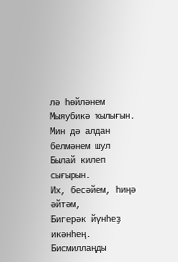лә һөйләнем
Мыяубикә ҡылығын.
Мин дә алдан белмәнем шул
Былай килеп сығырын.
Их, бесәйем, һиңә әйтәм,
Бигерәк йүнһеҙ икәнһең.
Бисмиллаңды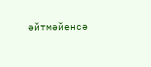әйтмәйенсә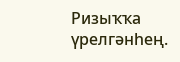Ризыҡҡа үрелгәнһең.